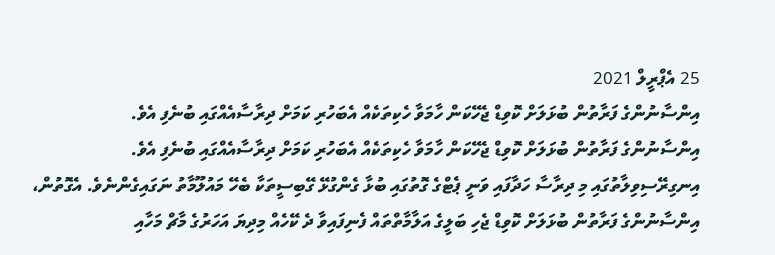25 އެޕްރީލް 2021
އިންސާނުންގެ ފަރާތުން ބުޅަލަށް ކޮވިޑް ޖެހޭކަން ހާމަވާ ހެކިތަކެއް އެބަހުރި ކަމަށް ދިރާސާއެއްގައި ބުނެފި އެވެ.
އިންސާނުންގެ ފަރާތުން ބުޅަލަށް ކޮވިޑް ޖެހޭކަން ހާމަވާ ހެކިތަކެއް އެބަހުރި ކަމަށް ދިރާސާއެއްގައި ބުނެފި އެވެ.
އިނގިރޭސިވިލާތުގައި މި ދިރާސާ ހަދާފައި ވަނީ ޕެޓްގެ ގޮތުގައި ބުޅާ ގެންގުޅޭ ގޭބިސީތަކާ ބެހޭ މައުލޫމާތު ނަގައިގެންނެވެ. އެގޮތުން، އިންސާނުންގެ ފަރާތުން ބުޅަލަށް ކޮވިޑް ޖެހި ބަލީގެ އަލާމާތްތައް ފެނިފައިވާ ދެ ކޭހެއް މިދިޔަ އަހަރުގެ މާޗް މަހާއި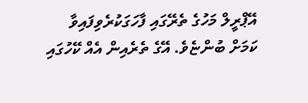އޭޕްރީލް މަހުގެ ތެރޭގައި ފާހަގަކުރެވިފައިވާ ކަމަށް ބުންޏެވެ. އޭގެ ތެރެއިން އެއް ކޭހުގައި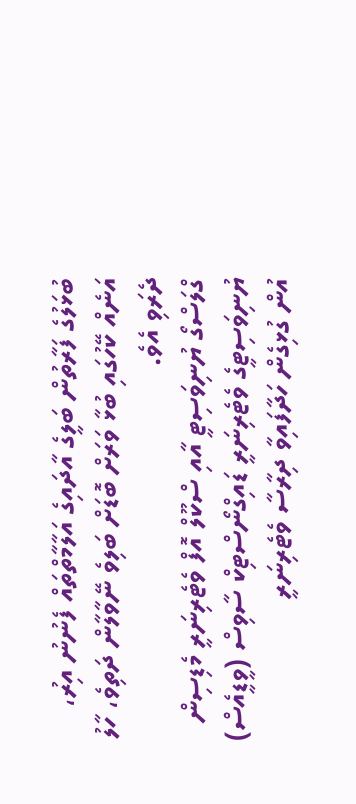ބުޅަލުގެ ފަރާތުން ބަލީގެ އާދައިގެ އަލާމާތްތައް ފެނުނު އިރު، އަނެއް ކޭހުގައި ބުޅާ ވަރަށް ބޮޑަށް ބަލިވެ ނޭވާލާން ދަތިވެ، ހާލު ދެރަވި އެވެ.
ގްލަސްގޯ ޔުނިވަސިޓީ އާއި ސްކޫލް އޮފް ވެޓެރިނަރީ މެޑިސިން ޔުނިވަސިޓީގެ ވެޓެރިނަރީ ޑައިގްނޯސްޓިކް ސާވިސް (ވީޑީއެސް) އުން ގުޅިގެން ހަދާފައިވާ ދިރާސާ ވެޓެރިނަރީ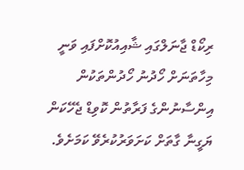ރިކޯޑް ޖާނަލްގައި ޝާއިއުކޮށްފައި ވަނީ މިހާތަނަށް ހޯދުނު ހޯދުންތަކުން އިންސާނުންގެ ފަރާތުން ކޮވިޑް ޖެހޭކަން ޔަގީނާ ގާތަށް ކަށަވަރުކުރެވޭ ކަމަށެވެ.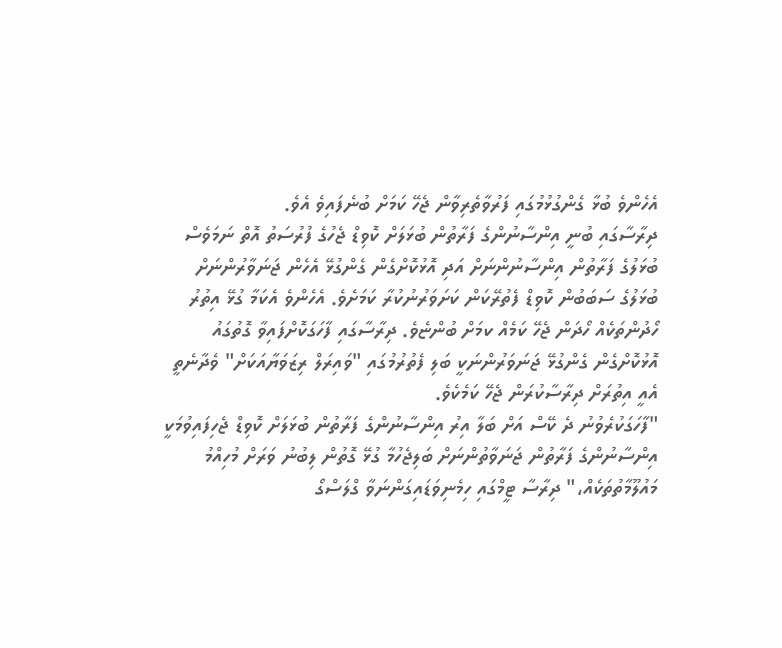އެހެންވެ ބުޅާ ގެންގުޅުމުގައި ފަރުވާތެރިވާން ޖެހޭ ކަމަށް ބުނެފައިވެ އެވެ.
ދިރާސާގައި ބުނީ އިންސާނުންގެ ފަރާތުން ބުޅަލަށް ކޮވިޑް ޖެހުގެ ފުރުސަތު އޮތް ނަމަވެސް ބުޅަލުގެ ފަރާތުން އިންސާނުންނަށް އަދި އޮޅުކޮށްގެން ގެންގުޅޭ އެހެން ޖަނަވާރުންނަށް ބުޅަލުގެ ސަބަބުން ކޮވިޑް ފެތުރޭކަން ކަށަވަރުނުކުރާ ކަމަށެވެ. އެހެންވެ އެކަމާ ގުޅޭ އިތުރު ހޯދުންތަކެއް ހޯދަން ޖެހޭ ކަމެއް ކމަށް ބުންޏެވެ. ދިރާސާގައި ފާހަގަކޮށްފައިވާ ގޮތުގައު އޮޅުކޮށްގެން ގެންގުޅޭ ޖަނަވަރުންނަކީ ބަލި ފެތުރުމުގައި "ވައިރަލް ރިޒަވަޔާއަކަށް" ވެދާނެތީ އެއީ އިތުރަށް ދިރާސާކުރަން ޖެހޭ ކަމެކެވެ.
"ފާހަގަކުރެވުނު ދެ ކޭސް އަށް ބަލާ އިރު އިންސާނުންގެ ފަރާތުން ބުޅަލަށް ކޮވިޑް ޖެހިފައިވުމަކީ އިންސާނުންގެ ފަރާތުން ޖަނަވާތުންނަށް ބަލިޖެހުމާ ގުޅޭ ގޮތުން ލިބުނު ވަރަށް މުހިއްމު މައުލޫމާތުތަކެއް،" ދިރާސާ ޓީމްގައި ހިމެނިވަޑައިގަންނަވާ ގްލަސްގޯ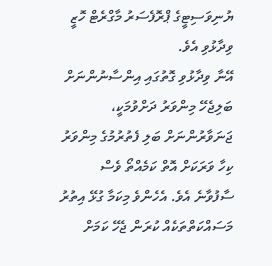ޔުނިވަސިޓީގެ ޕްރޮފެސަރު މާގްރެޓް ހޮޒީ ވިދާޅުވި އެވެ.
އޭނާ ވިދާޅުވި ގޮތުގައި އިންސާނުންނަށް ބަލިޖެހޭ މިންވަރު ދަށްވުމަކީ، ޖަނަވާރުންނަށް ބަލި ފެތުރުމުގެ މިންވަރު ކިހާ ވަރަކަށް އޮތް ކަމެއްތޯ ވެސް ސާފުވާނެ އެވެ. އެހެންވެ މިކަމާ ގުޅޭ އިތުރު މަސައްކަތްތަކެއް ކުރަން ޖެހޭ ކަމަށް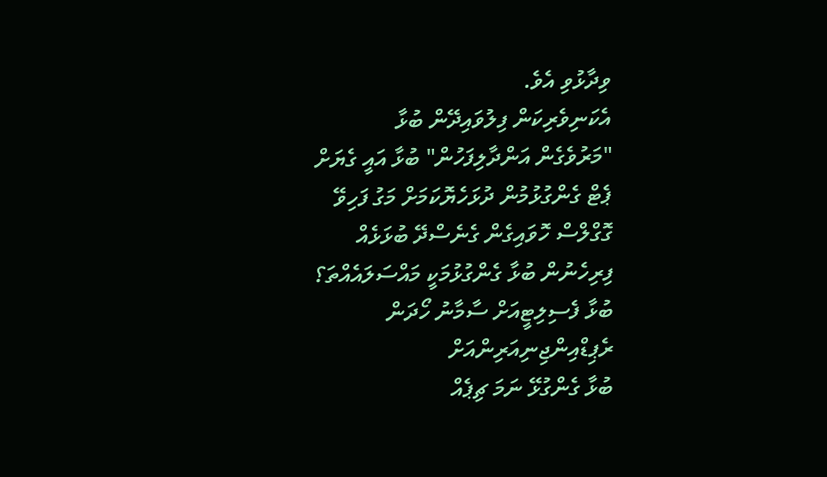ވިދާޅުވި އެވެ.
އެކަނިވެރިކަން ފިލުވައިދޭން ބުޅާ
"މަރުވެގެން އަންދާލިފަހުން" ބުޅާ އައީ ގެޔަށް
ޕެޓް ގެންގުޅުމުން ދުޅަހެޔޮކަމަށް މަގު ފަހިވޭ
ގޮގްލްސް ހޮވައިގެން ގެނެސްދޭ ބުޅަޅެއް
ފިރިހެނުން ބުޅާ ގެންގުޅުމަކީ މައްސަލައެއްތަ؟
ބުޅާ ފެސިލިޓީއަށް ސާމާނު ހޯދަން ރެޕިޑްއިންޖިނިއަރިންއަށް
ބުޅާ ގެންގުޅޭ ނަމަ ޗިޕެއް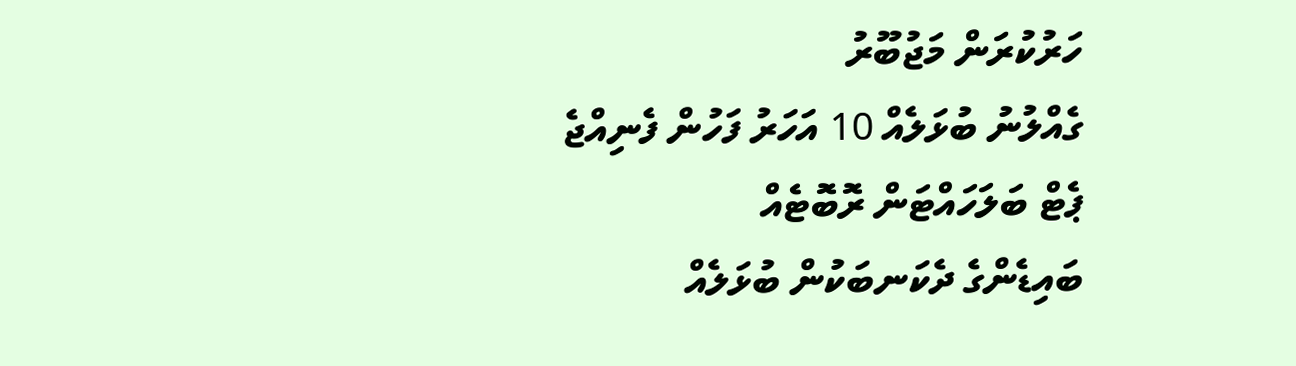ހަރުކުރަން މަޖުބޫރު
ގެއްލުނު ބުޅަލެއް 10 އަހަރު ފަހުން ފެނިއްޖެ
ޕެޓް ބަލަހައްޓަން ރޮބޮޓެއް
ބައިޑެންގެ ދެކަނބަކުން ބުޅަލެއް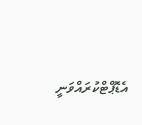އެޑޮޕްޓްކުރައްވަނީ